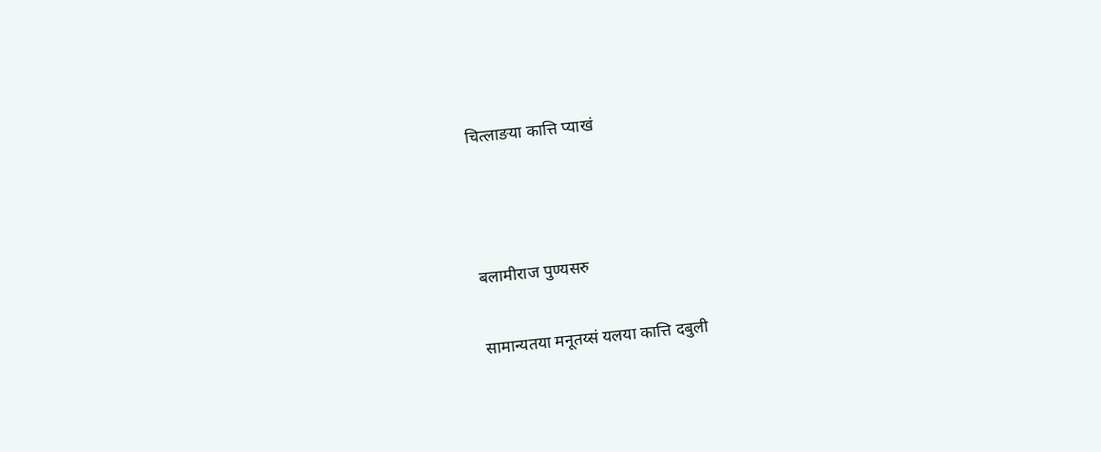चित्लाङया कात्ति प्याखं



बलामीराज पुण्यसरु

सामान्यतया मनूतय्सं यलया कात्ति दबुली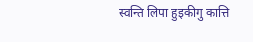स्वन्ति लिपा हुइकीगु कात्ति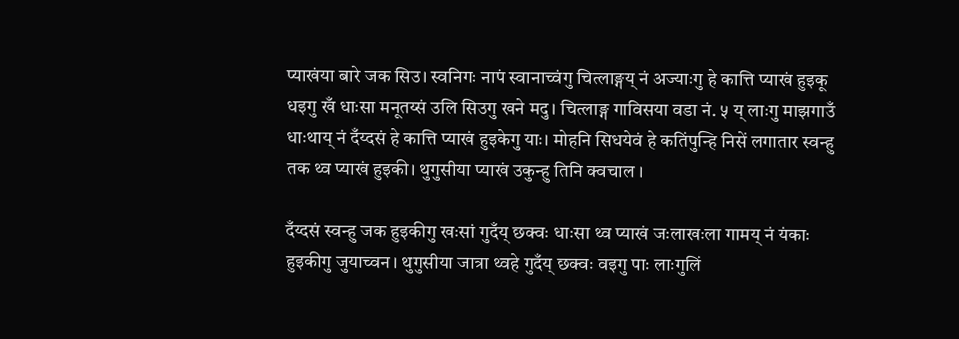प्याखंया बारे जक सिउ। स्वनिगः नापं स्वानाच्वंगु चित्लाङ्गय् नं अज्याःगु हे कात्ति प्याखं हुइकू धइगु खँ धाःसा मनूतय्सं उलि सिउगु खने मदु। चित्लाङ्ग गाविसया वडा नं. ५ य् लाःगु माझगाउँ धाःथाय् नं दँय्दसं हे कात्ति प्याखं हुइकेगु याः। मोहनि सिधयेवं हे कतिंपुन्हि निसें लगातार स्वन्हु तक थ्व प्याखं हुइकी। थुगुसीया प्याखं उकुन्हु तिनि क्वचाल ।

दँय्दसं स्वन्हु जक हुइकीगु खःसां गुदँय् छक्वः धाःसा थ्व प्याखं जःलाखःला गामय् नं यंकाः हुइकीगु जुयाच्वन। थुगुसीया जात्रा थ्वहे गुदँय् छक्वः वइगु पाः लाःगुलिं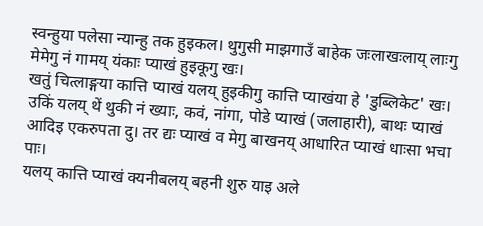स्वन्हुया पलेसा न्यान्हु तक हुइकल। थुगुसी माझगाउँ बाहेक जःलाखःलाय् लाःगु मेमेगु नं गामय् यंकाः प्याखं हुइकूगु खः।
खतुं चित्लाङ्गया कात्ति प्याखं यलय् हुइकीगु कात्ति प्याखंया हे 'डुब्लिकेट' खः। उकिं यलय् थें थुकी नं ख्याः, कवं, नांगा, पोडे प्याखं (जलाहारी), बाथः प्याखं आदिइ एकरुपता दु। तर द्यः प्याखं व मेगु बाखनय् आधारित प्याखं धाःसा भचा पाः।
यलय् कात्ति प्याखं क्यनीबलय् बहनी शुरु याइ अले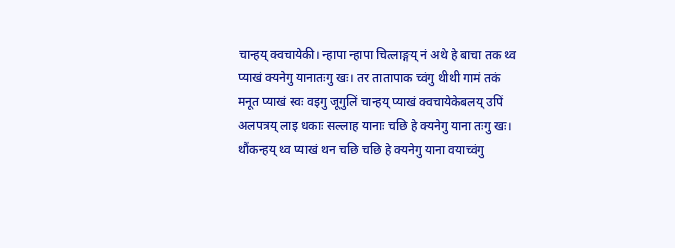चान्हय् क्वचायेकी। न्हापा न्हापा चित्लाङ्गय् नं अथे हे बाचा तक थ्व प्याखं क्यनेगु यानातःगु खः। तर तातापाक च्वंगु थीथी गामं तकं मनूत प्याखं स्वः वइगु जूगुलिं चान्हय् प्याखं क्वचायेकेबलय् उपिं अलपत्रय् लाइ धकाः सल्लाह यानाः चछि हे क्यनेगु याना तःगु खः। थौंकन्हय् थ्व प्याखं थन चछि चछि हे क्यनेगु याना वयाच्वंगु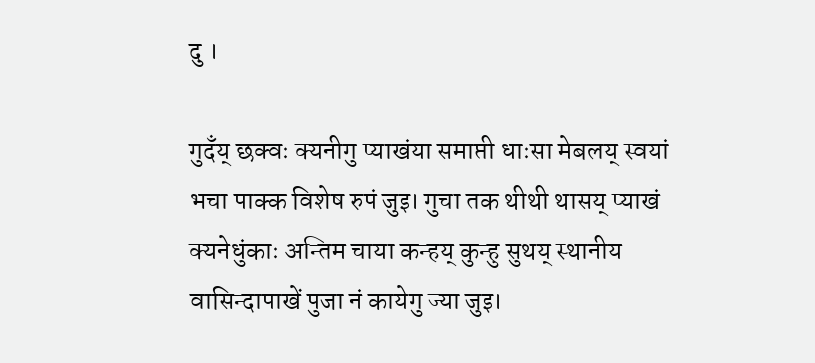दु ।

गुदँय् छक्वः क्यनीगु प्याखंया समाप्ती धाःसा मेबलय् स्वयां भचा पाक्क विशेष रुपं जुइ। गुचा तक थीथी थासय् प्याखं क्यनेधुंकाः अन्तिम चाया कन्हय् कुन्हु सुथय् स्थानीय वासिन्दापाखें पुजा नं कायेगु ज्या जुइ।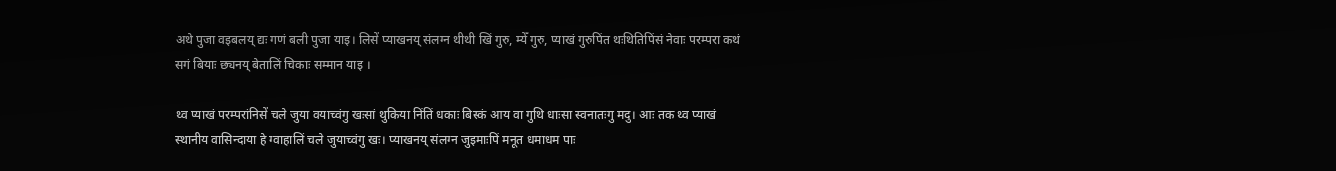अथे पुजा वइबलय् द्यः गणं बली पुजा याइ। लिसें प्याखनय् संलग्न थीथी खिं गुरु, म्येँ गुरु, प्याखं गुरुपिंत थःथितिपिंसं नेवाः परम्परा कथं सगं बियाः छ्यनय् बेतालिं चिकाः सम्मान याइ ।

थ्व प्याखं परम्परांनिसें चले जुया वयाच्वंगु खःसां थुकिया निंतिं धकाः बिस्कं आय वा गुथि धाःसा स्वनातःगु मदु। आः तक थ्व प्याखं स्थानीय वासिन्दाया हे ग्वाहालिं चले जुयाच्वंगु खः। प्याखनय् संलग्न जुइमाःपिं मनूत धमाधम पाः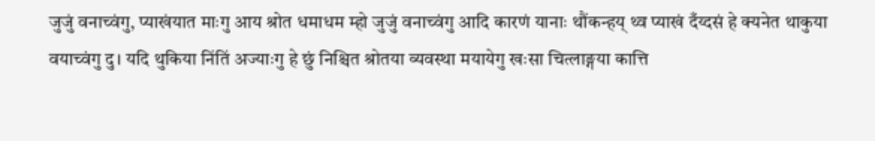जुजुं वनाच्वंगु, प्याखंयात माःगु आय श्रोत धमाधम म्हो जुजुं वनाच्वंगु आदि कारणं यानाः थौंकन्हय् थ्व प्याखं दँय्दसं हे क्यनेत थाकुया वयाच्वंगु दु। यदि थुकिया निंतिं अज्याःगु हे छुं निश्चित श्रोतया व्यवस्था मयायेगु खःसा चित्लाङ्गया कात्ति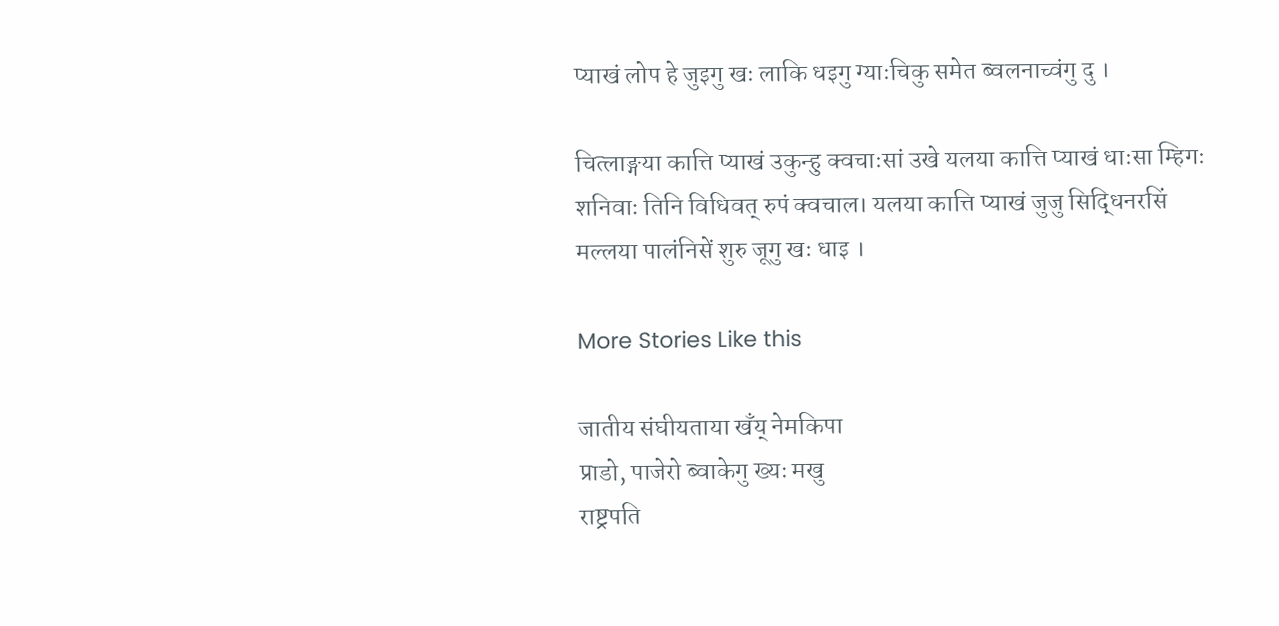प्याखं लोप हे जुइगु खः लाकि धइगु ग्याःचिकु समेत ब्वलनाच्वंगु दु ।

चित्लाङ्गया कात्ति प्याखं उकुन्हु क्वचाःसां उखे यलया कात्ति प्याखं धाःसा म्हिगः शनिवाः तिनि विधिवत् रुपं क्वचाल। यलया कात्ति प्याखं जुजु सिद्धिनरसिं मल्लया पालंनिसें शुरु जूगु खः धाइ ।

More Stories Like this

जातीय संघीयताया खँय् नेमकिपा
प्राडो, पाजेरो ब्वाकेगु ख्यः मखु
राष्ट्रपति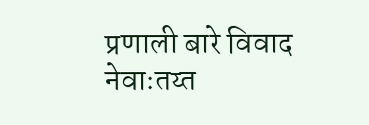प्रणाली बारे विवाद
नेवाःतय्त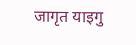जागृत याइगु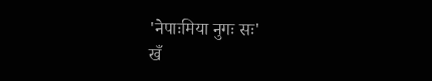'नेपाःमिया नुगः सः'
खँ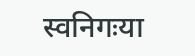स्वनिगःया